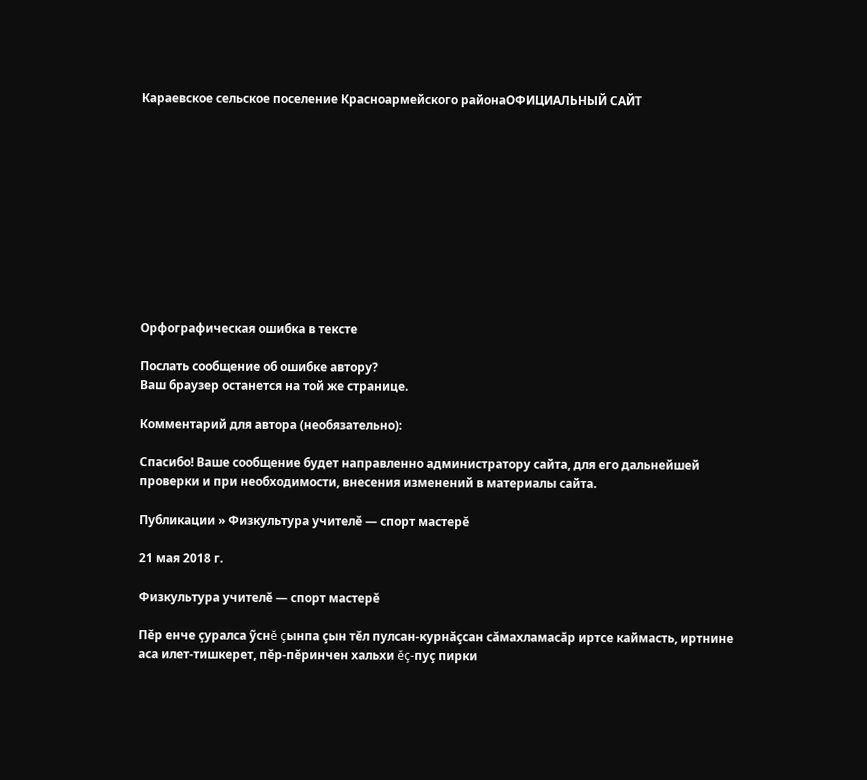Караевское сельское поселение Красноармейского районаОФИЦИАЛЬНЫЙ САЙТ











Орфографическая ошибка в тексте

Послать сообщение об ошибке автору?
Ваш браузер останется на той же странице.

Комментарий для автора (необязательно):

Спасибо! Ваше сообщение будет направленно администратору сайта, для его дальнейшей проверки и при необходимости, внесения изменений в материалы сайта.

Публикации » Физкультура учителĕ — спорт мастерĕ

21 мая 2018 г.

Физкультура учителĕ — спорт мастерĕ

Пĕр енче çуралса ỹснĕ çынпа çын тĕл пулсан-курнăçсан сăмахламасăр иртсе каймасть, иртнине аса илет-тишкерет, пĕр-пĕринчен хальхи ĕç-пуç пирки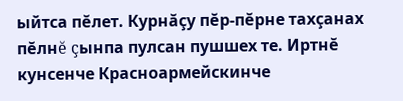ыйтса пĕлет. Курнăçу пĕр-пĕрне тахçанах пĕлнĕ çынпа пулсан пушшех те. Иртнĕ кунсенче Красноармейскинче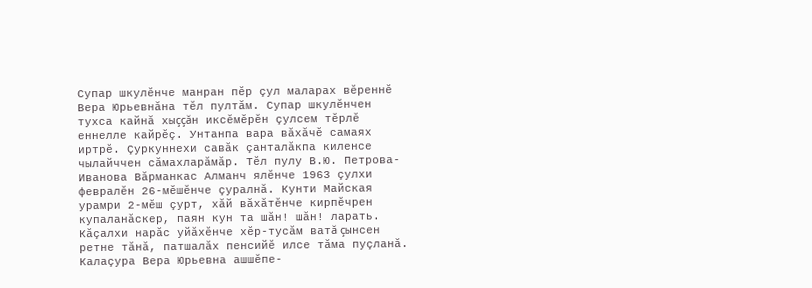Супар шкулĕнче манран пĕр çул маларах вĕреннĕ Вера Юрьевнăна тĕл пултăм. Супар шкулĕнчен тухса кайнă хыççăн иксĕмĕрĕн çулсем тĕрлĕ еннелле кайрĕç. Унтанпа вара вăхăчĕ самаях иртрĕ. Çуркуннехи савăк çанталăкпа киленсе чылайччен сăмахларăмăр. Тĕл пулу В.Ю. Петрова-Иванова Вăрманкас Алманч ялĕнче 1963 çулхи февралĕн 26-мĕшĕнче çуралнă. Кунти Майская урамри 2-мĕш çурт, хăй вăхăтĕнче кирпĕчрен купаланăскер, паян кун та шăн! шăн! ларать. Кăçалхи нарăс уйăхĕнче хĕр-тусăм ватă çынсен ретне тăнă, патшалăх пенсийĕ илсе тăма пуçланă. Калаçура Вера Юрьевна ашшĕпе-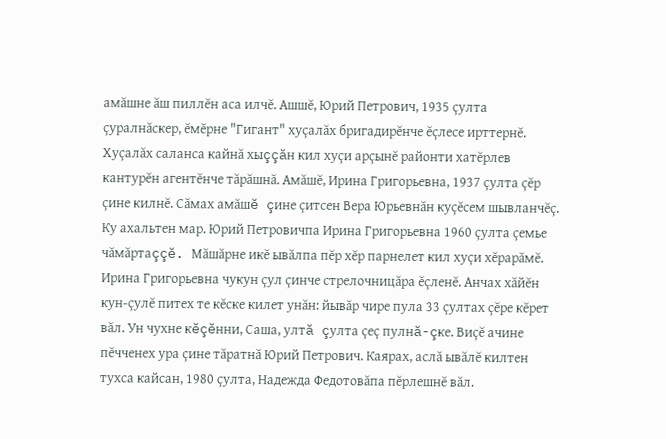амăшне ăш пиллĕн аса илчĕ. Ашшĕ, Юрий Петрович, 1935 çулта çуралнăскер, ĕмĕрне "Гигант" хуçалăх бригадирĕнче ĕçлесе ирттернĕ. Хуçалăх саланса кайнă хыççăн кил хуçи арçынĕ районти хатĕрлев кантурĕн агентĕнче тăрăшнă. Амăшĕ, Ирина Григорьевна, 1937 çулта çĕр çине килнĕ. Сăмах амăшĕ çине çитсен Вера Юрьевнăн куçĕсем шывланчĕç. Ку ахальтен мар. Юрий Петровичпа Ирина Григорьевна 1960 çулта çемье чăмăртаççĕ. Мăшăрне икĕ ывăлпа пĕр хĕр парнелет кил хуçи хĕрарăмĕ. Ирина Григорьевна чукун çул çинче стрелочницăра ĕçленĕ. Анчах хăйĕн кун-çулĕ питех те кĕске килет унăн: йывăр чире пула 33 çултах çĕре кĕрет вăл. Ун чухне кĕçĕнни, Саша, ултă çулта çеç пулнă-çке. Виçĕ ачине пĕчченех ура çине тăратнă Юрий Петрович. Каярах, аслă ывăлĕ килтен тухса кайсан, 1980 çулта, Надежда Федотовăпа пĕрлешнĕ вăл.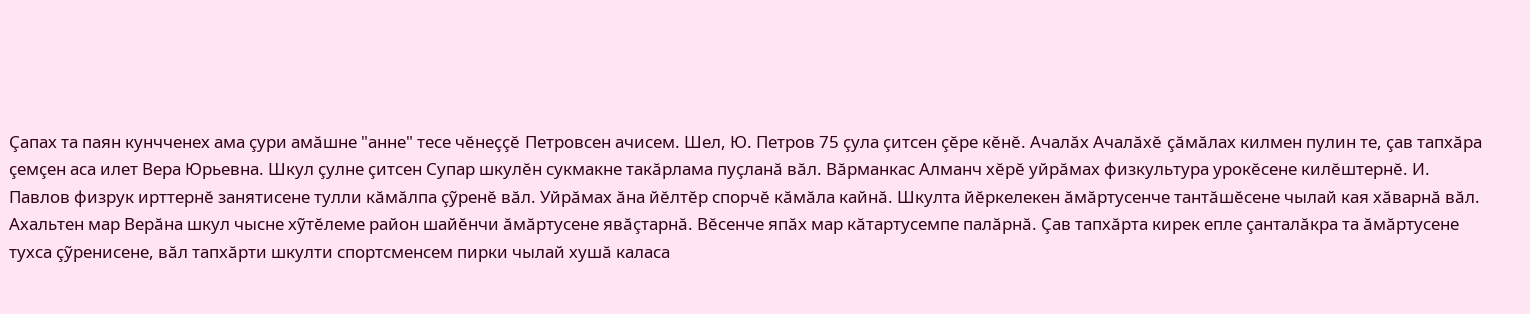Çапах та паян кунчченех ама çури амăшне "анне" тесе чĕнеççĕ Петровсен ачисем. Шел, Ю. Петров 75 çула çитсен çĕре кĕнĕ. Ачалăх Ачалăхĕ çăмăлах килмен пулин те, çав тапхăра çемçен аса илет Вера Юрьевна. Шкул çулне çитсен Супар шкулĕн сукмакне такăрлама пуçланă вăл. Вăрманкас Алманч хĕрĕ уйрăмах физкультура урокĕсене килĕштернĕ. И. Павлов физрук ирттернĕ занятисене тулли кăмăлпа çỹренĕ вăл. Уйрăмах ăна йĕлтĕр спорчĕ кăмăла кайнă. Шкулта йĕркелекен ăмăртусенче тантăшĕсене чылай кая хăварнă вăл. Ахальтен мар Верăна шкул чысне хỹтĕлеме район шайĕнчи ăмăртусене явăçтарнă. Вĕсенче япăх мар кăтартусемпе палăрнă. Çав тапхăрта кирек епле çанталăкра та ăмăртусене тухса çỹренисене, вăл тапхăрти шкулти спортсменсем пирки чылай хушă каласа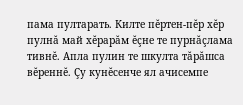пама пултарать. Килте пĕртен-пĕр хĕр пулнă май хĕрарăм ĕçне те пурнăçлама тивнĕ. Апла пулин те шкулта тăрăшса вĕреннĕ. Çу кунĕсенче ял ачисемпе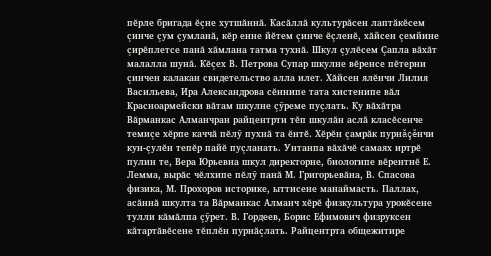пĕрле бригада ĕçне хутшăннă. Касăллă культурăсен лаптăкĕсем çинче çум çумланă, кĕр енне йĕтем çинче ĕçленĕ, хăйсен çемйине çирĕплетсе панă хăмлана татма тухнă. Шкул çулĕсем Çапла вăхăт малалла шунă. Кĕçех В. Петрова Супар шкулне вĕренсе пĕтерни çинчен калакан свидетельство алла илет. Хăйсен ялĕнчи Лилия Васильева, Ира Александрова сĕннипе тата хистенипе вăл Красноармейски вăтам шкулне çỹреме пуçлать. Ку вăхăтра Вăрманкас Алманчран райцентрти тĕп шкулăн аслă класĕсенче темиçе хĕрпе каччă пĕлỹ пухнă та ĕнтĕ. Хĕрĕн çамрăк пурнăçĕнчи кун-çулĕн тепĕр пайĕ пуçланать. Унтанпа вăхăчĕ самаях иртрĕ пулин те, Вера Юрьевна шкул директорне, биологипе вĕрентнĕ Е. Лемма, вырăс чĕлхипе пĕлỹ панă М. Григорьевăна, В. Спасова физика, М. Прохоров историке, ыттисене манаймасть. Паллах, асăннă шкулта та Вăрманкас Алманч хĕрĕ физкультура урокĕсене тулли кăмăлпа çỹрет. В. Гордеев, Борис Ефимович физруксен кăтартăвĕсене тĕплĕн пурнăçлать. Райцентрта общежитире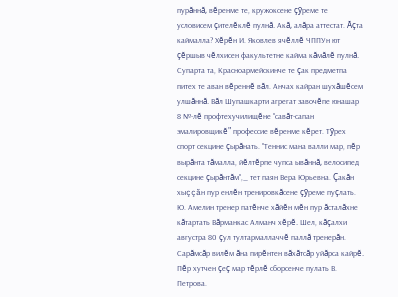пурăннă, вĕренме те, кружоксене çỹреме те условисем çителĕклĕ пулнă. Акă, алăра аттестат. Ăçта каймалла? Хĕрĕн И. Яковлев ячĕллĕ ЧППУн ют çĕршыв чĕлхисен факультетне кайма кăмăлĕ пулнă. Супарта та, Красноармейскинче те çак предметпа питех те аван вĕреннĕ вăл. Анчах кайран шухăшĕсем улшăннă. Вăл Шупашкарти агрегат завочĕпе юнашар 8 №-лĕ профтехучилищĕне "савăт-сапан эмалировщикĕ" профессие вĕренме кĕрет. Тỹрех спорт секцине çырăнать. "Теннис мана валли мар, пĕр вырăнта тăмалла, йĕлтĕрпе чупса ывăннă, велосипед секцине çырăнтăм",_ тет паян Вера Юрьевна. Çакăн хыççăн пур енлĕн тренировкăсене çỹреме пуçлать. Ю. Амелин тренер патĕнче хăйĕн мĕн пур ăсталăхне кăтартать Вăрманкас Алманч хĕрĕ. Шел, кăçалхи августра 80 çул тултармаллаччĕ паллă тренерăн. Сарăмсăр вилĕм ăна пирĕнтен вăхăтсăр уйăрса кайрĕ. Пĕр хутчен çеç мар тĕрлĕ сборсенче пулать В. Петрова.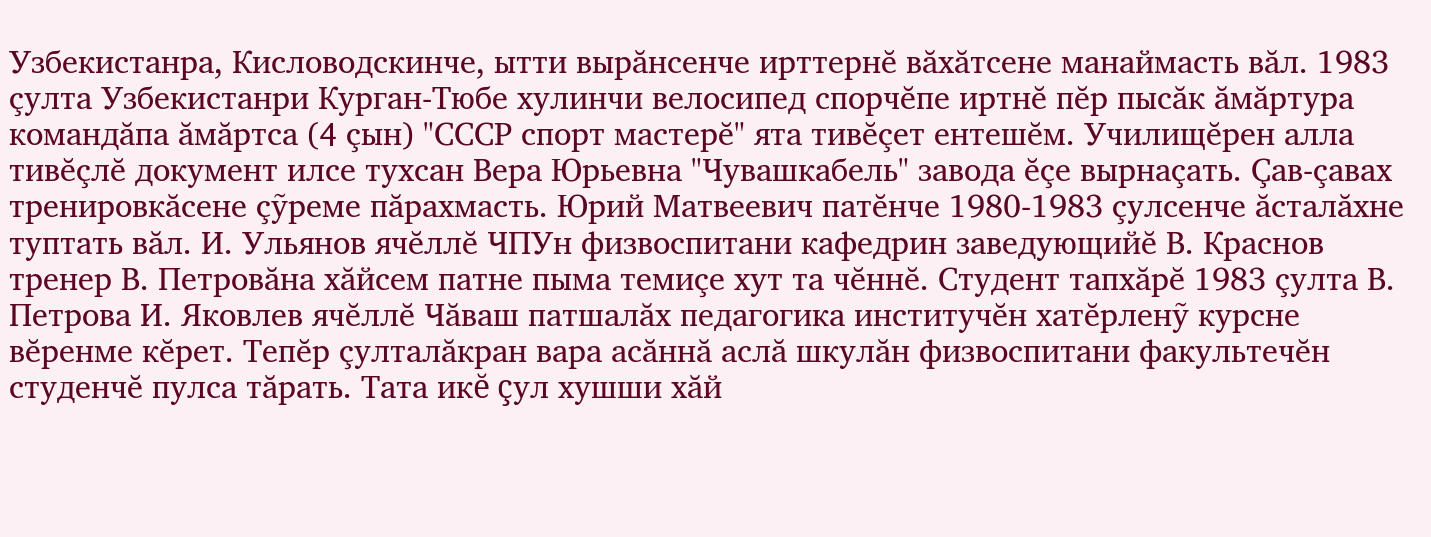Узбекистанра, Кисловодскинче, ытти вырăнсенче ирттернĕ вăхăтсене манаймасть вăл. 1983 çулта Узбекистанри Курган-Тюбе хулинчи велосипед спорчĕпе иртнĕ пĕр пысăк ăмăртура командăпа ăмăртса (4 çын) "СССР спорт мастерĕ" ята тивĕçет ентешĕм. Училищĕрен алла тивĕçлĕ документ илсе тухсан Вера Юрьевна "Чувашкабель" завода ĕçе вырнаçать. Çав-çавах тренировкăсене çỹреме пăрахмасть. Юрий Матвеевич патĕнче 1980-1983 çулсенче ăсталăхне туптать вăл. И. Ульянов ячĕллĕ ЧПУн физвоспитани кафедрин заведующийĕ В. Краснов тренер В. Петровăна хăйсем патне пыма темиçе хут та чĕннĕ. Студент тапхăрĕ 1983 çулта В. Петрова И. Яковлев ячĕллĕ Чăваш патшалăх педагогика институчĕн хатĕрленỹ курсне вĕренме кĕрет. Тепĕр çулталăкран вара асăннă аслă шкулăн физвоспитани факультечĕн студенчĕ пулса тăрать. Тата икĕ çул хушши хăй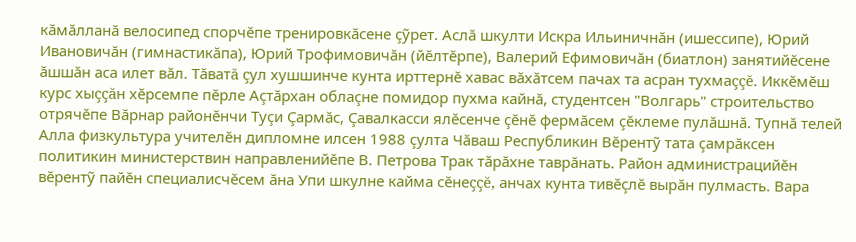кăмăлланă велосипед спорчĕпе тренировкăсене çỹрет. Аслă шкулти Искра Ильиничнăн (ишессипе), Юрий Ивановичăн (гимнастикăпа), Юрий Трофимовичăн (йĕлтĕрпе), Валерий Ефимовичăн (биатлон) занятийĕсене ăшшăн аса илет вăл. Тăватă çул хушшинче кунта ирттернĕ хавас вăхăтсем пачах та асран тухмаççĕ. Иккĕмĕш курс хыççăн хĕрсемпе пĕрле Аçтăрхан облаçне помидор пухма кайнă, студентсен "Волгарь" строительство отрячĕпе Вăрнар районĕнчи Туçи Çармăс, Çавалкасси ялĕсенче çĕнĕ фермăсем çĕклеме пулăшнă. Тупнă телей Алла физкультура учителĕн дипломне илсен 1988 çулта Чăваш Республикин Вĕрентỹ тата çамрăксен политикин министерствин направленийĕпе В. Петрова Трак тăрăхне таврăнать. Район администрацийĕн вĕрентỹ пайĕн специалисчĕсем ăна Упи шкулне кайма сĕнеççĕ, анчах кунта тивĕçлĕ вырăн пулмасть. Вара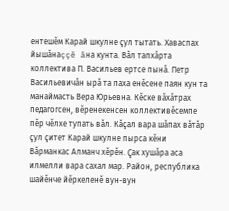ентешĕм Карай шкулне çул тытать. Хаваспах йышăнаççĕ ăна кунта. Вăл тапхăрта коллектива П. Васильев ертсе пынă. Петр Васильевичăн ырă та паха енĕсене паян кун та манаймасть Вера Юрьевна. Кĕске вăхăтрах педагогсен, вĕренекенсен коллективĕсемпе пĕр чĕлхе тупать вăл. Кăçал вара шăпах вăтăр çул çитет Карай шкулне пырса кĕни Вăрманкас Алманч хĕрĕн. Çак хушăра аса илмелли вара сахал мар. Район, республика шайĕнче йĕркеленĕ вун-вун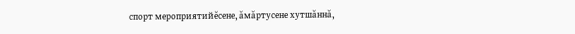спорт мероприятийĕсене, ăмăртусене хутшăннă,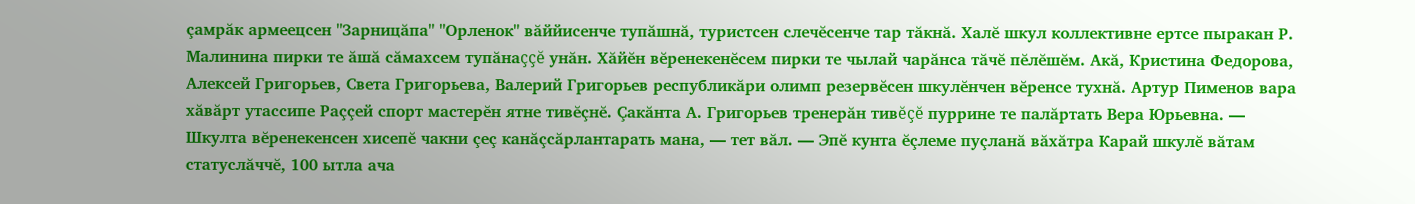çамрăк армеецсен "Зарницăпа" "Орленок" вăййисенче тупăшнă, туристсен слечĕсенче тар тăкнă. Халĕ шкул коллективне ертсе пыракан Р. Малинина пирки те ăшă сăмахсем тупăнаççĕ унăн. Хăйĕн вĕренекенĕсем пирки те чылай чарăнса тăчĕ пĕлĕшĕм. Акă, Кристина Федорова, Алексей Григорьев, Света Григорьева, Валерий Григорьев республикăри олимп резервĕсен шкулĕнчен вĕренсе тухнă. Артур Пименов вара хăвăрт утассипе Раççей спорт мастерĕн ятне тивĕçнĕ. Çакăнта А. Григорьев тренерăн тивĕçĕ пуррине те палăртать Вера Юрьевна. — Шкулта вĕренекенсен хисепĕ чакни çеç канăçсăрлантарать мана, — тет вăл. — Эпĕ кунта ĕçлеме пуçланă вăхăтра Карай шкулĕ вăтам статуслăччĕ, 100 ытла ача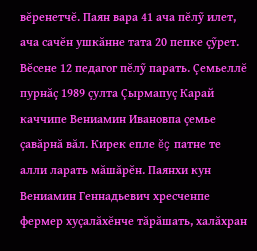вĕренетчĕ. Паян вара 41 ача пĕлỹ илет, ача сачĕн ушкăнне тата 20 пепке çỹрет. Вĕсене 12 педагог пĕлỹ парать. Çемьеллĕ пурнăç 1989 çулта Çырмапуç Карай каччипе Вениамин Ивановпа çемье çавăрнă вăл. Кирек епле ĕç патне те алли ларать мăшăрĕн. Паянхи кун Вениамин Геннадьевич хресченпе фермер хуçалăхĕнче тăрăшать, халăхран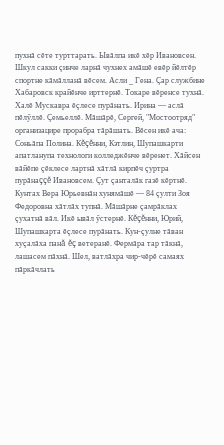пухнă сĕте турттарать. Ывăлпа икĕ хĕр Ивановсен. Шкул сакки çинче ларнă чухнех амăшĕ евĕр йĕлтĕр спортне кăмăлланă вĕсем. Асли _ Гена. Çар службине Хабаровск крайĕнче ирттернĕ. Токаре вĕренсе тухнă. Халĕ Мускавра ĕçлесе пурăнать. Ирина — аслă пĕлỹллĕ. Çемьеллĕ. Мăшăрĕ, Сергей, "Мостоотряд" организацире прорабра тăрăшать. Вĕсен икĕ ача: Соньăпа Полина. Кĕçĕнни, Кэтлин, Шупашкарти апатланупа технологи колледжĕнче вĕренет. Хăйсен вăйĕпе çĕклесе лартнă хăтлă кирпĕч çуртра пурăнаççĕ Ивановсем. Çут çанталăк газĕ кĕртнĕ. Кунтах Вера Юрьевнăн хунямăшĕ — 84 çулти Зоя Федоровна хăтлăх тупнă. Мăшăрне çамрăклах çухатнă вăл. Икĕ ывăл ỹстернĕ. Кĕçĕнни, Юрий, Шупашкарта ĕçлесе пурăнать. Кун-çулне тăван хуçалăха панă ĕç ветеранĕ. Фермăра тар тăкнă, лашасем пăхнă. Шел, ватлăхра чир-чĕрĕ самаях пăркăчлать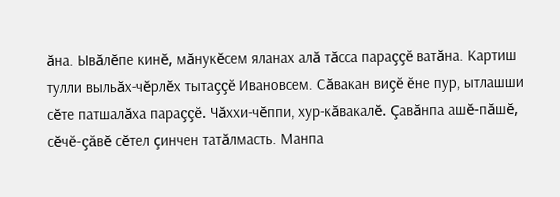ăна. Ывăлĕпе кинĕ, мăнукĕсем яланах алă тăсса параççĕ ватăна. Картиш тулли выльăх-чĕрлĕх тытаççĕ Ивановсем. Сăвакан виçĕ ĕне пур, ытлашши сĕте патшалăха параççĕ. Чăххи-чĕппи, хур-кăвакалĕ. Çавăнпа ашĕ-пăшĕ, сĕчĕ-çăвĕ сĕтел çинчен татăлмасть. Манпа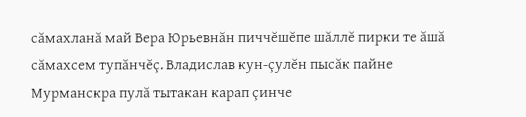сăмахланă май Вера Юрьевнăн пиччĕшĕпе шăллĕ пирки те ăшă сăмахсем тупăнчĕç. Владислав кун-çулĕн пысăк пайне Мурманскра пулă тытакан карап çинче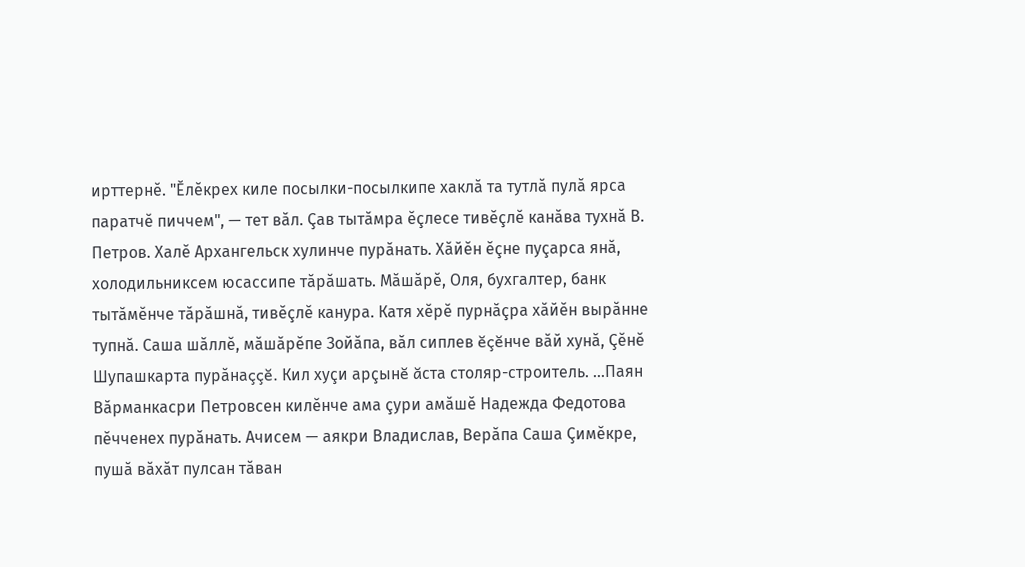ирттернĕ. "Ĕлĕкрех киле посылки-посылкипе хаклă та тутлă пулă ярса паратчĕ пиччем", — тет вăл. Çав тытăмра ĕçлесе тивĕçлĕ канăва тухнă В. Петров. Халĕ Архангельск хулинче пурăнать. Хăйĕн ĕçне пуçарса янă, холодильниксем юсассипе тăрăшать. Мăшăрĕ, Оля, бухгалтер, банк тытăмĕнче тăрăшнă, тивĕçлĕ канура. Катя хĕрĕ пурнăçра хăйĕн вырăнне тупнă. Саша шăллĕ, мăшăрĕпе Зойăпа, вăл сиплев ĕçĕнче вăй хунă, Çĕнĕ Шупашкарта пурăнаççĕ. Кил хуçи арçынĕ ăста столяр-строитель. ...Паян Вăрманкасри Петровсен килĕнче ама çури амăшĕ Надежда Федотова пĕчченех пурăнать. Ачисем — аякри Владислав, Верăпа Саша Çимĕкре, пушă вăхăт пулсан тăван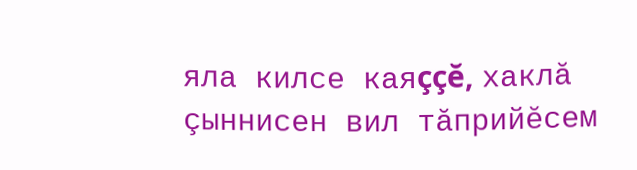яла килсе каяççĕ, хаклă çыннисен вил тăприйĕсем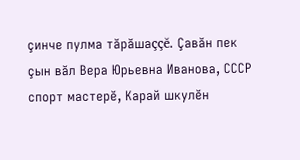çинче пулма тăрăшаççĕ. Çавăн пек çын вăл Вера Юрьевна Иванова, СССР спорт мастерĕ, Карай шкулĕн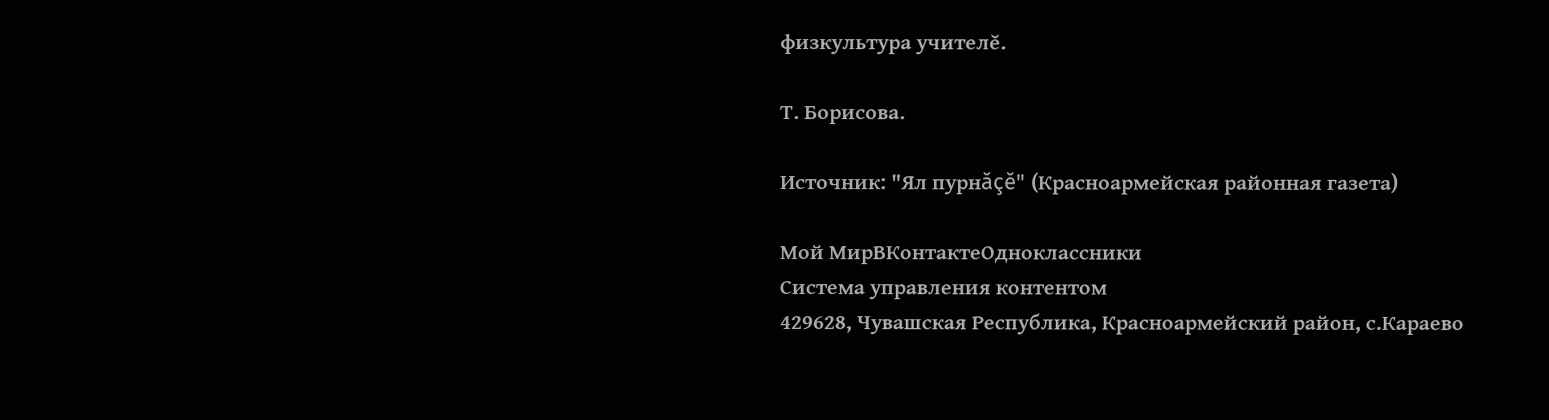физкультура учителĕ.

Т. Борисова.

Источник: "Ял пурнăçĕ" (Красноармейская районная газета)

Мой МирВКонтактеОдноклассники
Система управления контентом
429628, Чувашская Республика, Красноармейский район, с.Караево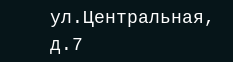ул.Центральная, д.7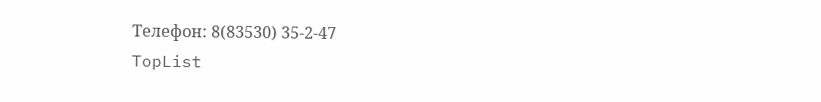Телефон: 8(83530) 35-2-47
TopList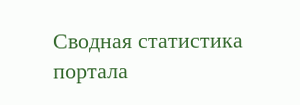Сводная статистика портала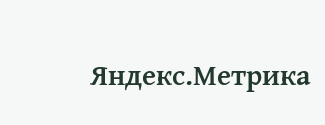Яндекс.Метрика